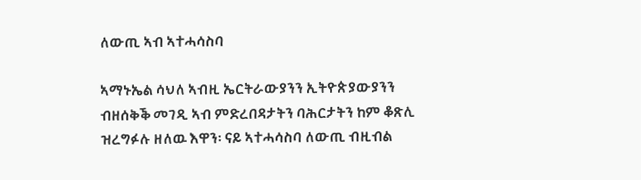ለውጢ ኣብ ኣተሓሳስባ

ኣማኑኤል ሳህለ ኣብዚ ኤርትራውያንን ኢትዮጵያውያንን ብዘሰቅቕ መገዲ ኣብ ምድረበዳታትን ባሕርታትን ከም ቆጽሊ ዝረግፉሉ ዘለዉ እዋን፡ ናይ ኣተሓሳስባ ለውጢ ብዚብል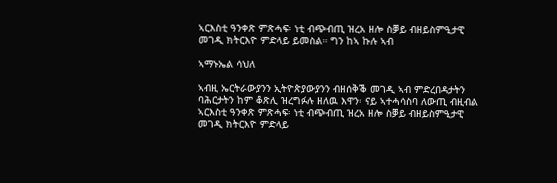ኣርእስቲ ዓንቀጽ ምጽሓፍ፡ ነቲ ብጭብጢ ዝረአ ዘሎ ስቓይ ብዘይስምዒታዊ መገዲ ክትርእዮ ምድላይ ይመስል። ግን ከኣ ኩሉ ኣብ

ኣማኑኤል ሳህለ

ኣብዚ ኤርትራውያንን ኢትዮጵያውያንን ብዘሰቅቕ መገዲ ኣብ ምድረበዳታትን ባሕርታትን ከም ቆጽሊ ዝረግፉሉ ዘለዉ እዋን፡ ናይ ኣተሓሳስባ ለውጢ ብዚብል ኣርእስቲ ዓንቀጽ ምጽሓፍ፡ ነቲ ብጭብጢ ዝረአ ዘሎ ስቓይ ብዘይስምዒታዊ መገዲ ክትርእዮ ምድላይ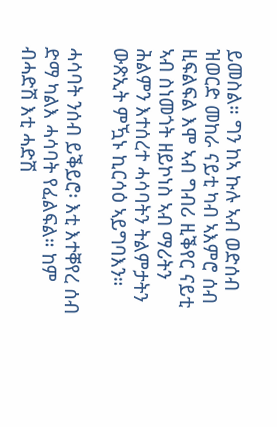ይመስል። ግን ከኣ ኩሉ ኣብ ወድሰብ ዝወርድ መከራ ናይቲ ካብ ኣእምሮ ሰብ ዚፍልፍል እሞ ኣብ ግብሪ ዚቕየር ናይቲ ኣብ ስነመጎት ዘይኮነስ ኣብ ማሪትን ሕልምን እተሰረተ ሓሳባትን ትልምታትን ውጽኢት ምዃኑ ኪርሳዕ ኣይግባእን።

ሓሳባት ንሰብ ይቕይሮ፡ እቲ እተቐየረ ሰብ ድማ ካልእ ሓሳባት የፈልፍል። ከም ብሓድሽ እቲ ሓድሽ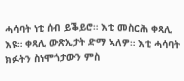ሓሳባት ነቲ ሰብ ይቕይሮ። እቲ መስርሕ ቀጻሊ እዩ። ቀጻሊ ውጽኢታት ድማ ኣለዎ። እቲ ሓሳባት ክፉትን ስነሞጎታውን ምስ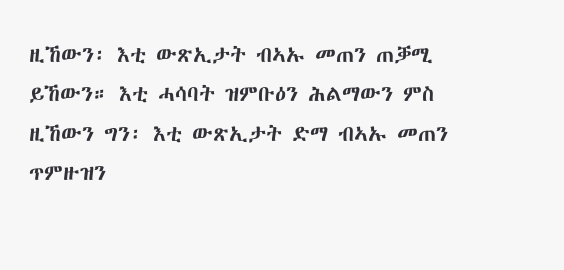ዚኸውን፡ እቲ ውጽኢታት ብኣኡ መጠን ጠቓሚ ይኸውን። እቲ ሓሳባት ዝምቡዕን ሕልማውን ምስ ዚኸውን ግን፡ እቲ ውጽኢታት ድማ ብኣኡ መጠን ጥምዙዝን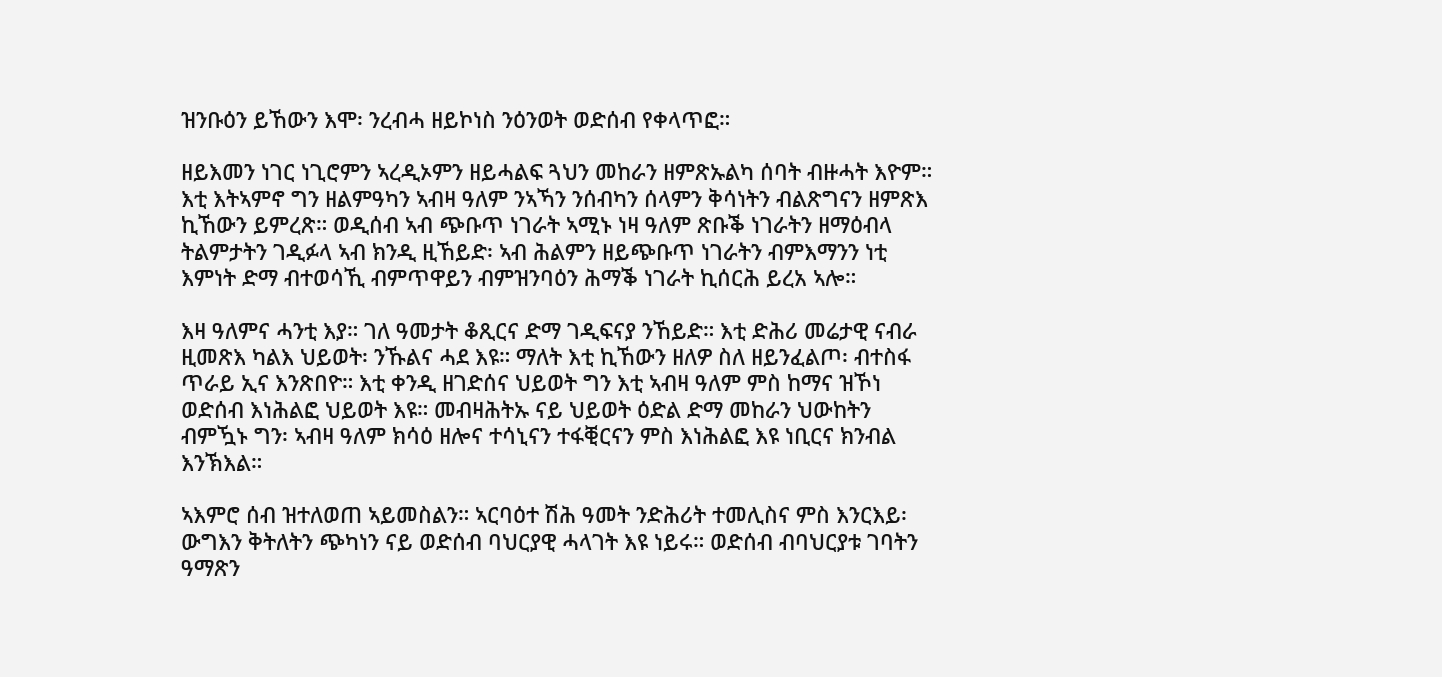ዝንቡዕን ይኸውን እሞ፡ ንረብሓ ዘይኮነስ ንዕንወት ወድሰብ የቀላጥፎ።

ዘይእመን ነገር ነጊሮምን ኣረዲኦምን ዘይሓልፍ ጓህን መከራን ዘምጽኡልካ ሰባት ብዙሓት እዮም። እቲ እትኣምኖ ግን ዘልምዓካን ኣብዛ ዓለም ንኣኻን ንሰብካን ሰላምን ቅሳነትን ብልጽግናን ዘምጽእ ኪኸውን ይምረጽ። ወዲሰብ ኣብ ጭቡጥ ነገራት ኣሚኑ ነዛ ዓለም ጽቡቕ ነገራትን ዘማዕብላ ትልምታትን ገዲፉላ ኣብ ክንዲ ዚኸይድ፡ ኣብ ሕልምን ዘይጭቡጥ ነገራትን ብምእማንን ነቲ እምነት ድማ ብተወሳኺ ብምጥዋይን ብምዝንባዕን ሕማቕ ነገራት ኪሰርሕ ይረአ ኣሎ።

እዛ ዓለምና ሓንቲ እያ። ገለ ዓመታት ቆጺርና ድማ ገዲፍናያ ንኸይድ። እቲ ድሕሪ መሬታዊ ናብራ ዚመጽእ ካልእ ህይወት፡ ንኹልና ሓደ እዩ። ማለት እቲ ኪኸውን ዘለዎ ስለ ዘይንፈልጦ፡ ብተስፋ ጥራይ ኢና እንጽበዮ። እቲ ቀንዲ ዘገድሰና ህይወት ግን እቲ ኣብዛ ዓለም ምስ ከማና ዝኾነ ወድሰብ እነሕልፎ ህይወት እዩ። መብዛሕትኡ ናይ ህይወት ዕድል ድማ መከራን ህውከትን ብምዃኑ ግን፡ ኣብዛ ዓለም ክሳዕ ዘሎና ተሳኒናን ተፋቒርናን ምስ እነሕልፎ እዩ ነቢርና ክንብል እንኽእል።

ኣእምሮ ሰብ ዝተለወጠ ኣይመስልን። ኣርባዕተ ሽሕ ዓመት ንድሕሪት ተመሊስና ምስ እንርእይ፡ ውግእን ቅትለትን ጭካነን ናይ ወድሰብ ባህርያዊ ሓላገት እዩ ነይሩ። ወድሰብ ብባህርያቱ ገባትን ዓማጽን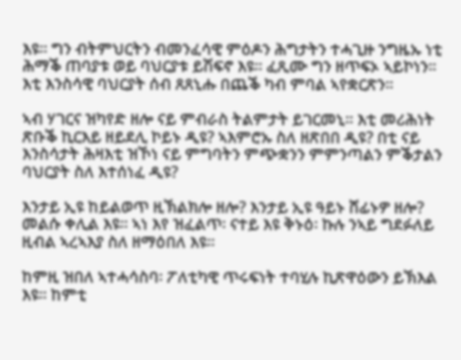እዩ። ግን ብትምህርትን ብመንፈሳዊ ምዕዶን ሕግታትን ተሓጊዙ ንግዜኡ ነቲ ሕማቕ ጠባያቱ ወይ ባህርያቱ ይሽፍኖ እዩ። ፈጺሙ ግን ዘጥፍኦ ኣይኮነን። እቲ እንስሳዊ ባህርያት ሰብ ጸጸኒሑ በጨቕ ካብ ምባል ኣየቋርጽን።

ኣብ ሃገርና ዝካየድ ዘሎ ናይ ምብራስ ትልምታት ይገርመኒ። እቲ መሪሕነት ጽቡቕ ኪርእይ ዘይደሊ ኮይኑ ዲዩ? ኣእምሮኡ ስለ ዘጽበበ ዲዩ? በቲ ናይ እንስሳታት ሕዛእቲ ዝኾነ ናይ ምግባትን ምጭቋንን ምምንጣልን ምቕታልን ባህርያት ስለ እተሰነፈ ዲዩ?

እንታይ ኢዩ ከይልወጥ ዚኽልክሎ ዘሎ? እንታይ ኢዩ ዓይኑ ሸፊኑዎ ዘሎ? መልሱ ቀሊል እዩ። ኣነ እየ ዝፈልጥ፡ ናተይ እዩ ቅኑዕ፡ ኩሉ ንኣይ ግደፉለይ ዚብል ኣረኣእያ ስለ ዘማዕበለ እዩ።

ከምዚ ዝበለ ኣተሓሳስባ፡ ፖለቲካዊ ጥሩፍነት ተባሂሉ ኪጽዋዕውን ይኽእል እዩ። ከምቲ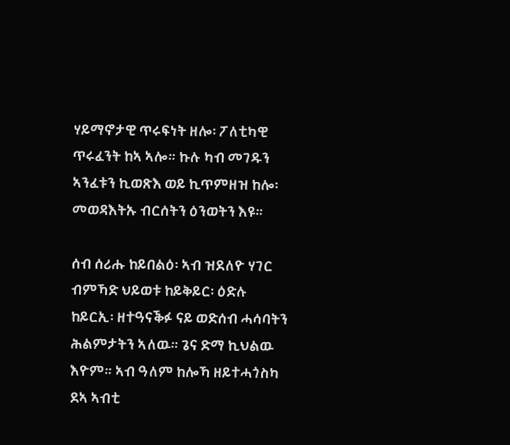ሃይማኖታዊ ጥሩፍነት ዘሎ፡ ፖለቲካዊ ጥሩፈንት ከኣ ኣሎ። ኩሉ ካብ መገዱን ኣንፈቱን ኪወጽእ ወይ ኪጥምዘዝ ከሎ፡ መወዳእትኡ ብርሰትን ዕንወትን እዩ።

ሰብ ሰሪሑ ከይበልዕ፡ ኣብ ዝደለዮ ሃገር ብምኻድ ህይወቱ ከይቅይር፡ ዕድሉ ከይርኢ፡ ዘተዓናቕፉ ናይ ወድሰብ ሓሳባትን ሕልምታትን ኣለዉ። ጌና ድማ ኪህልዉ እዮም። ኣብ ዓለም ከሎኻ ዘይተሓጎስካ ደኣ ኣብቲ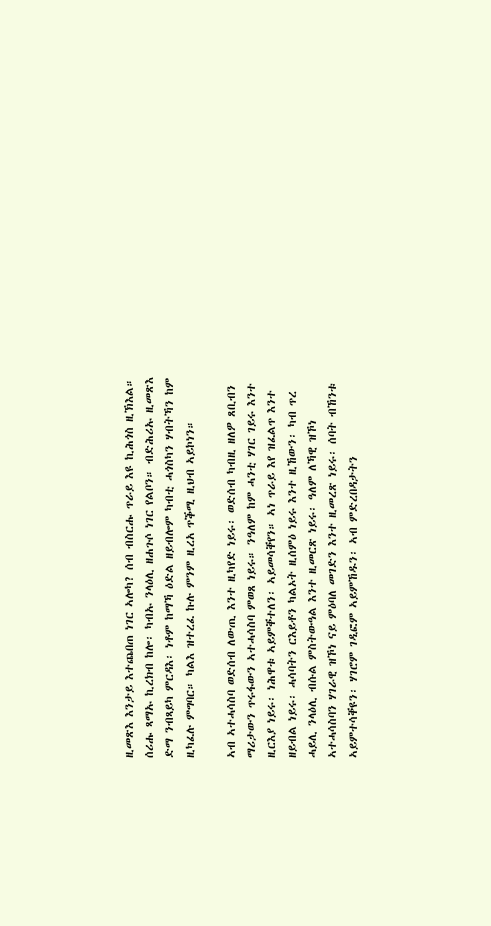ዚመጽእ እንታይ እተጨበጠ ነገር ኣሎካ? ሰብ ብስርሑ ጥራይ እዩ ኪሕጎስ ዚኽእል። ሰሪሑ ጻማኡ ኪረክብ ከሎ፡ ካብኡ ንላዕሊ ዘሐጉሶ ነገር የልቦን። ብድሕሪኡ ዚመጽእ ድማ ንብጻይካ ምርዳእ፡ ነቶም ከማኻ ዕድል ዘይብሎም ካብቲ ሓጎስካን ሃብትኻን ከም ዚካፈሉ ምግባር። ካልእ ዝተረፈ ኩሉ ምንም ዚረአ ጥቕሚ ዚህብ ኣይኮነን።

ኣብ ኣተሓሳስባ ወድሰብ ለውጢ እንተ ዚካየድ ነይሩ፡ ወድሰብ ካብዚ ዘለዎ ጸቢብን ማሪታውን ጥሩፋውን ኣተሓሳስባ ምወጸ ነይሩ። ንዓለም ከም ሓንቲ ሃገር ገይሩ እንተ ዚርእያ ነይሩ፡ ነሕዋቱ ኣይምቐተለን፡ ኣይመሳቐየን። ኣነ ጥራይ እየ ዝፈልጥ እንተ ዘይብል ነይሩ፡ ሓሳባትን ርእይቶን ካልኦት ዚሰምዕ ነይሩ እንተ ዚኸውን፡ ካብ ጥረ ሓይሊ ንላዕሊ ብሱል ምስትውዓል እንተ ዚመርጽ ነይሩ፡ ዓለም ለኻዊ ዝኾነ ኣተሓሳስባን ሃገራዊ ዝኾነ ናይ ምዕባለ መገድን እንተ ዚመረጽ ነይሩ፡ ሰባት ብኸንቱ ኣይምተሳቐዩን፡ ሃገሮም ገዲፎም ኣይምኸዱን፡ ኣብ ምድረበዳታትን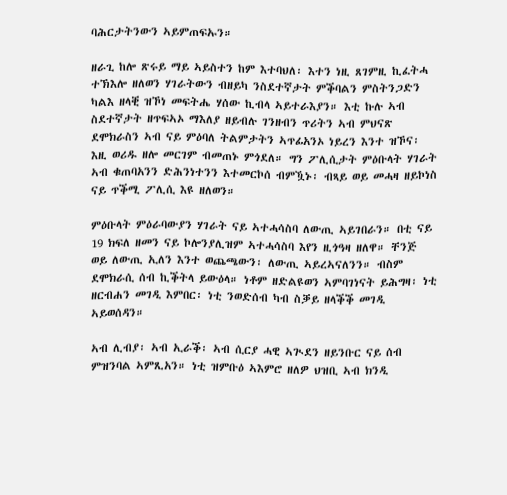ባሕርታትንውን ኣይምጠፍኡን።

ዘራጊ ከሎ ጽሩይ ማይ ኣይስተን ከም እተባህለ፡ እተን ነዚ ጸገምዚ ኪፈትሓ ተኽእሎ ዘለወን ሃገራትውን ብዘይካ ንስደተኛታት ምቕባልን ምስትንጋድን ካልእ ዘላቒ ዝኾነ መፍትሔ ሃሰው ኪብላ ኣይተራእያን። እቲ ኩሉ ኣብ ስደተኛታት ዘጥፍኣኦ ማእለያ ዘይብሉ ገንዘብን ጥሪትን ኣብ ምህናጽ ደሞክራስን ኣብ ናይ ምዕባለ ትልምታትን ኣጥፊአንኦ ነይረን እንተ ዝኾና፡ እዚ ወሪዱ ዘሎ መርገም ብመጠኑ ምጎደለ። ግን ፖሊሲታት ምዕቡላት ሃገራት ኣብ ቁጠባአንን ድሕንነተንን እተመርኮሰ ብምዃኑ፡ ብጻይ ወይ መሓዛ ዘይኮነስ ናይ ጥቕሚ ፖሊሲ እዩ ዘለወን።

ምዕቡላት ምዕራባውያን ሃገራት ናይ ኣተሓሳስባ ለውጢ ኣይገበራን። በቲ ናይ 19 ክፍለ ዘመን ናይ ኮሎንያሊዝም ኣተሓሳስባ እየን ዚጎዓዛ ዘለዋ። ቸንጅ ወይ ለውጢ ኢለን እንተ ወጨጫውን፡ ለውጢ ኣይረኣናለንን። ብስም ደሞክራሲ ሰብ ኪቕትላ ይውዕላ። ነቶም ዘድልዩወን ኣምባገነናት ይሕግዛ፡ ነቲ ዘርብሐን መገዲ እምበር፡ ነቲ ንወድሰብ ካብ ስቓይ ዘላቕቕ መገዲ ኣይወሰዳን።

ኣብ ሊብያ፡ ኣብ ኢራቕ፡ ኣብ ሲርያ ሓዊ ኣጒደን ዘይንቡር ናይ ሰብ ምዝንባል ኣምጺአን። ነቲ ዝምቡዕ ኣእምሮ ዘለዎ ህዝቢ ኣብ ክንዲ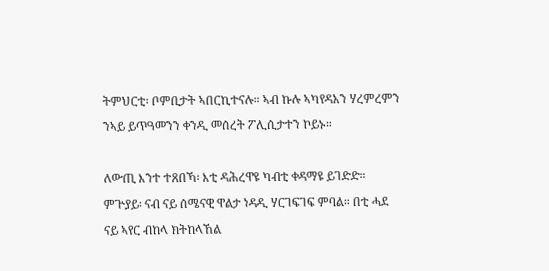ትምህርቲ፡ ቦምቢታት ኣበርኪተናሉ። ኣብ ኩሉ ኣካየዳአን ሃረምረምን ንኣይ ይጥዓመንን ቀንዲ መሰረት ፖሊሲታተን ኮይኑ።

ለውጢ እንተ ተጸበኻ፡ እቲ ዳሕረዋዩ ካብቲ ቀዳማዩ ይገድድ። ምጕያይ፡ ናብ ናይ ሰሜናዊ ዋልታ ነዳዲ ሃርገፍገፍ ምባል። በቲ ሓደ ናይ ኣየር ብከላ ክትከላኸል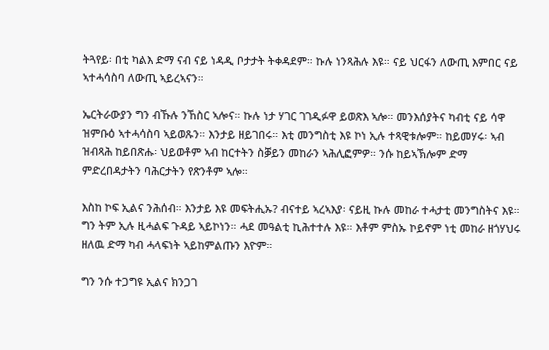ትጓየይ፡ በቲ ካልእ ድማ ናብ ናይ ነዳዲ ቦታታት ትቀዳደም። ኩሉ ነንጻሕሉ እዩ። ናይ ህርፋን ለውጢ እምበር ናይ ኣተሓሳስባ ለውጢ ኣይረኣናን።

ኤርትራውያን ግን ብኹሉ ንኸስር ኣሎና። ኩሉ ነታ ሃገር ገገዲፉዋ ይወጽእ ኣሎ። መንእሰያትና ካብቲ ናይ ሳዋ ዝምቡዕ ኣተሓሳስባ ኣይወጹን። እንታይ ዘይገበሩ። እቲ መንግስቲ እዩ ኮነ ኢሉ ተጻዊቱሎም። ከይመሃሩ፡ ኣብ ዝብጻሕ ከይበጽሑ፡ ህይወቶም ኣብ ከርተትን ስቓይን መከራን ኣሕሊፎምዎ። ንሱ ከይኣኽሎም ድማ ምድረበዳታትን ባሕርታትን የጽንቶም ኣሎ።

እስከ ኮፍ ኢልና ንሕሰብ። እንታይ እዩ መፍትሒኡ? ብናተይ ኣረኣእያ፡ ናይዚ ኩሉ መከራ ተሓታቲ መንግስትና እዩ። ግን ትም ኢሉ ዚሓልፍ ጉዳይ ኣይኮነን። ሓደ መዓልቲ ኪሕተተሉ እዩ። እቶም ምስኡ ኮይኖም ነቲ መከራ ዘጎሃህሩ ዘለዉ ድማ ካብ ሓላፍነት ኣይከምልጡን እዮም።

ግን ንሱ ተጋግዩ ኢልና ክንጋገ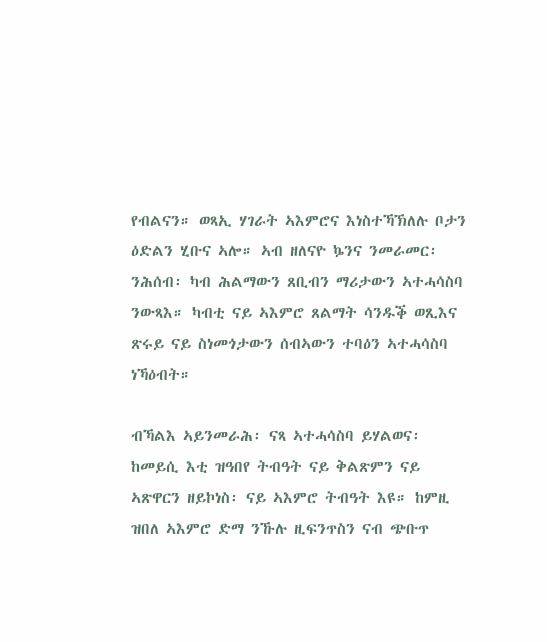የብልናን። ወጻኢ ሃገራት ኣእምሮና እነስተኻኽለሉ ቦታን ዕድልን ሂቡና ኣሎ። ኣብ ዘለናዮ ኴንና ንመራመር፡ ንሕሰብ፡ ካብ ሕልማውን ጸቢብን ማሪታውን ኣተሓሳስባ ንውጻእ። ካብቲ ናይ ኣእምሮ ጸልማት ሳንዱቕ ወጺእና ጽሩይ ናይ ስነመጎታውን ሰብኣውን ተባዕን ኣተሓሳስባ ነኻዕብት።

ብኻልእ ኣይንመራሕ፡ ናጻ ኣተሓሳስባ ይሃልወና፡ ከመይሲ እቲ ዝዓበየ ትብዓት ናይ ቅልጽምን ናይ ኣጽዋርን ዘይኮነስ፡ ናይ ኣእምሮ ትብዓት እዩ። ከምዚ ዝበለ ኣእምሮ ድማ ንኹሉ ዚፍንጥስን ናብ ጭቡጥ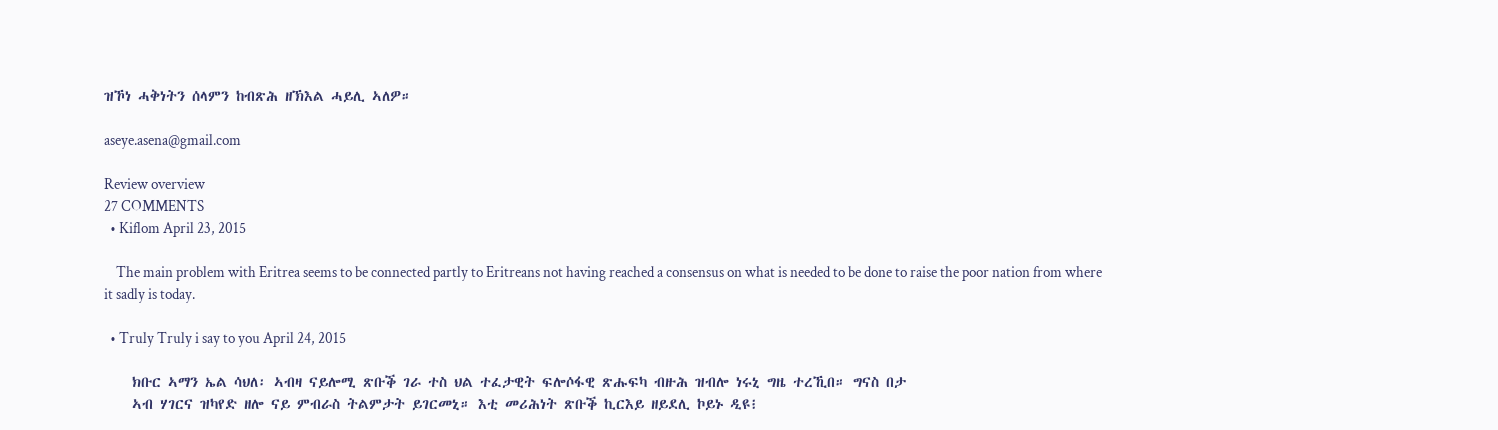ዝኾነ ሓቅነትን ሰላምን ከብጽሕ ዘኽእል ሓይሊ ኣለዎ።

aseye.asena@gmail.com

Review overview
27 COMMENTS
  • Kiflom April 23, 2015

    The main problem with Eritrea seems to be connected partly to Eritreans not having reached a consensus on what is needed to be done to raise the poor nation from where it sadly is today.

  • Truly Truly i say to you April 24, 2015

    ክቡር ኣማን ኤል ሳህለ፡ ኣብዛ ናይሎሚ ጽቡቕ ገራ ተስ ህል ተፈታዊት ፍሎሶፋዊ ጽሑፍካ ብዙሕ ዝብሎ ነሩኒ ግዜ ተረኺበ። ግናስ በታ
    ኣብ ሃገርና ዝካየድ ዘሎ ናይ ምብራስ ትልምታት ይገርመኒ። እቲ መሪሕነት ጽቡቕ ኪርእይ ዘይደሊ ኮይኑ ዲዩ፧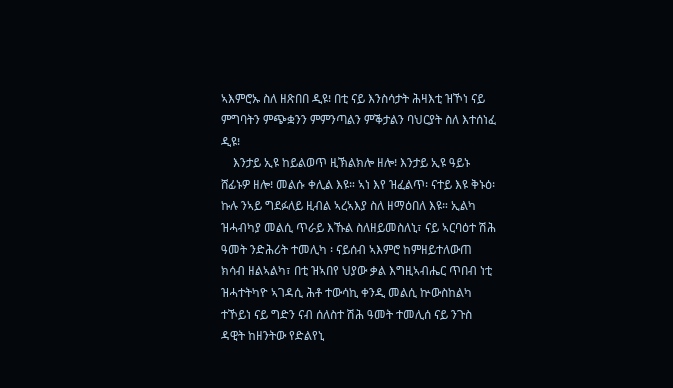ኣእምሮኡ ስለ ዘጽበበ ዲዩ፧ በቲ ናይ እንስሳታት ሕዛእቲ ዝኾነ ናይ ምግባትን ምጭቋንን ምምንጣልን ምቕታልን ባህርያት ስለ እተሰነፈ ዲዩ፧
    እንታይ ኢዩ ከይልወጥ ዚኽልክሎ ዘሎ፧ እንታይ ኢዩ ዓይኑ ሸፊኑዎ ዘሎ፧ መልሱ ቀሊል እዩ። ኣነ እየ ዝፈልጥ፡ ናተይ እዩ ቅኑዕ፡ ኩሉ ንኣይ ግደፉለይ ዚብል ኣረኣእያ ስለ ዘማዕበለ እዩ። ኢልካ ዝሓብካያ መልሲ ጥራይ እኹል ስለዘይመስለኒ፣ ናይ ኣርባዕተ ሽሕ ዓመት ንድሕሪት ተመሊካ ፡ ናይሰብ ኣእምሮ ከምዘይተለውጠ ክሳብ ዘልኣልካ፣ በቲ ዝኣበየ ህያው ቃል እግዚኣብሔር ጥበብ ነቲ ዝሓተትካዮ ኣገዳሲ ሕቶ ተውሳኪ ቀንዲ መልሲ ኵውስከልካ ተኾይነ ናይ ግድን ናብ ሰለስተ ሽሕ ዓመት ተመሊሰ ናይ ንጉስ ዳዊት ከዘንትው የድልየኒ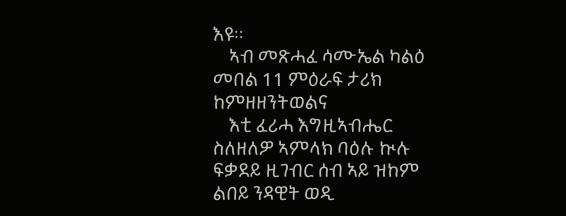እዩ።
    ኣብ መጽሓፈ ሳሙኤል ካልዕ መበል 11 ምዕራፍ ታሪክ ከምዘዘንትወልና
    እቲ ፈሪሓ እግዚኣብሔር ስለዘለዎ ኣምላክ ባዕሉ ኲሉ ፍቃደይ ዚገብር ሰብ ኣይ ዝከም ልበይ ንዳዊት ወዲ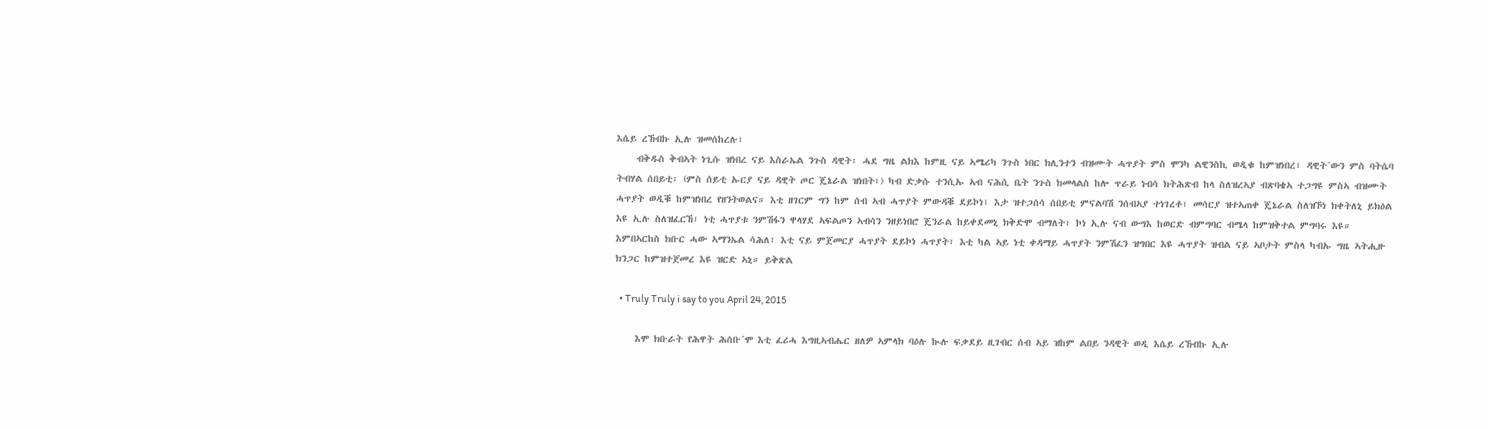እሴይ ረኸብኩ ኢሉ ዝመሰከረሉ፣
    ብቅዱስ ቅብኣት ነጊሱ ዝነበረ ናይ እስራኤል ንጉስ ዳዊት፡ ሓደ ግዜ ልክእ ከምዚ ናይ ኣሜሪካ ንጉስ ነበር ክሊንተን ብዝሙት ሓጥያት ምስ ሞንካ ልዊንስኪ ወዲቁ ከምዝነበረ፣ ዳዊት´ውን ምስ ባትሴባ ትብሃል ሰበይቲ፡ (ምስ ሰይቲ ኡርያ ናይ ዳዊት ጦር ጄኔራል ዝነበት፣) ካብ ድቃሱ ተንሲኡ ኣብ ናሕሲ ቤት ንጉስ ክመላልስ ከሎ ጥራይ ነብሳ ክትሕጽብ ከላ ስለዝረኣያ ብጽባቄኣ ተጋግዩ ምስኣ ብዝሙት ሓጥያት ወዲቑ ከምዝነበረ የዘንትወልና። እቲ ዘገርም ግን ከም ሰብ ኣብ ሓጥያት ምውዳቑ ደይኮነ፣ እታ ዝተጋሰሳ ሰበይቲ ምናልባሽ ንሰብኣያ ተነገረቶ፣ መሳርያ ዝተኣጠቀ ጄኔራል ስለዝኾነ ክቀትለኒ ይክዕል እዩ ኢሉ ስለዝፈርኸ፣ ነቲ ሓጥያቱ ንምሽፋን ዋላሃደ ኣፍልጦን ኣብሳን ንዘይነበሮ ጄንራል ከይቀደመኒ ክቅድሞ ብማለት፣ ኮነ ኢሉ ናብ ውግእ ከወርድ ብምግባር ብሜላ ከምዝቅተል ምግባሩ እዩ። እምበኣርከስ ክቡር ሓው ኣማንኤል ሳሕለ፣ እቲ ናይ ምጀመርያ ሓጥያት ደይኮነ ሓጥያት፣ እቲ ካል ኣይ ነቲ ቀዳማይ ሓጥያት ንምሽፈን ዝግበር እዩ ሓጥያት ዝብል ናይ ኣቦታት ምስላ ካብኡ ግዜ ኣትሒዙ ክንጋር ከምዝተጀመረ እዩ ዝርድ ኣኒ። ይቅጽል

  • Truly Truly i say to you April 24, 2015

    እሞ ክቡራት የሕዋት ሕሰቡ´ሞ እቲ ፈሪሓ እግዚኣብሔር ዘለዎ ኣምላክ ባዕሉ ኲሉ ፍቃደይ ዚገብር ሰብ ኣይ ዝከም ልበይ ንዳዊት ወዲ እሴይ ረኸብኩ ኢሉ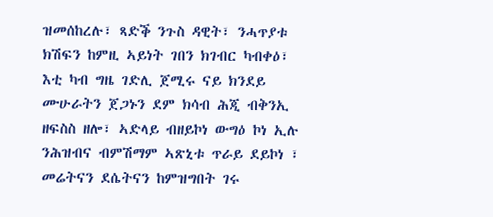ዝመሰከረሉ፣ ጻድቕ ንጉስ ዳዊት፣ ንሓጥያቱ ክሽፍን ከምዚ ኣይነት ገበን ክገብር ካብቀዕ፣ እቲ ካብ ግዜ ገድሊ ጀሚሩ ናይ ክንደይ ሙሁራትን ጀጋኑን ደም ክሳብ ሕጂ ብቅንኢ ዘፍስስ ዘሎ፣ ኣድላይ ብዘይኮነ ውግዕ ኮነ ኢሉ ንሕዝብና ብምሽማም ኣጽኒቱ ጥራይ ደይኮነ ፣ መሬትናን ደሴትናን ከምዝግበት ገሩ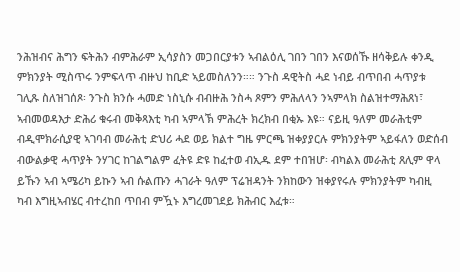ንሕዝብና ሕግን ፍትሕን ብምሕራም ኢሳያስን መጋበርያቱን ኣብልዕሊ ገበን ገበን እናወሰኹ ዘሳቅይሉ ቀንዲ ምክንያት ሚስጥሩ ንምፍላጥ ብዙህ ከቢድ ኣይመስለንን።። ንጉስ ዳዊትስ ሓደ ነብይ ብጥበብ ሓጥያቱ ገሊጹ ስለዝገሰጾ፡ ንጉስ ክንሱ ሓመድ ነስኒሱ ብብዙሕ ንስሓ ጾምን ምሕለላን ንኣምላክ ስልዝተማሕጸነ፣ ኣብመወዳእታ ድሕሪ ቁሩብ መቅጻእቲ ካብ ኣምላኽ ምሕረት ክረክብ በቂኡ እዩ። ናይዚ ዓለም መራሕቲም ብዲሞክራሲያዊ ኣገባብ መራሕቲ ድህሪ ሓደ ወይ ክልተ ግዜ ምርጫ ዝቀያያርሉ ምክንያትም ኣይፋለን ወድሰብ ብውልቃዊ ሓጥያት ንሃገር ከገልግልም ፈትዩ ድዩ ከፈተወ ብኢዱ ደም ተበዝሆ፡ ብካልእ መራሕቲ ጸሊም ዋላ ይኹን ኣብ ኣሜሪካ ይኩን ኣብ ሱልጡን ሓገራት ዓለም ፕሬዝዳንት ንክከውን ዝቀያየሩሉ ምክንያትም ካብዚ ካብ እግዚኣብሄር ብተረከበ ጥበብ ምዃኑ እግረመገደይ ክሕብር እፈቱ።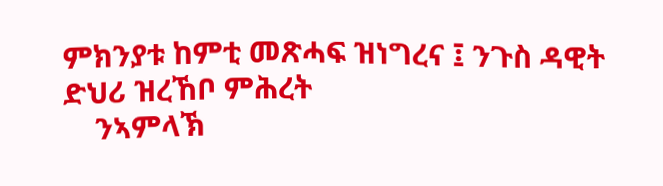ምክንያቱ ከምቲ መጽሓፍ ዝነግረና ፤ ንጉስ ዳዊት ድህሪ ዝረኸቦ ምሕረት
    ንኣምላኽ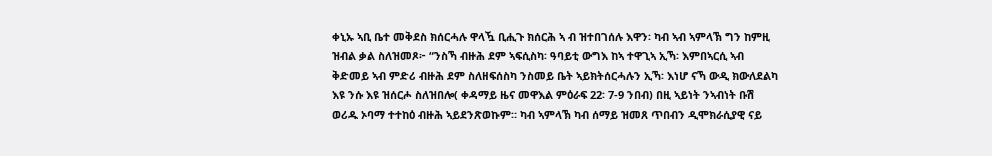ቀኒኡ ኣቢ ቤተ መቅደስ ክሰርሓሉ ዋላዃ ቢሒጉ ክሰርሕ ኣ ብ ዝተበገሰሉ እዋን፡ ካብ ኣብ ኣምላኽ ግን ከምዚ ዝብል ቃል ስለዝመጾ፦ “ንስኻ ብዙሕ ደም ኣፍሲስካ፡ ዓባይቲ ውግእ ከኣ ተዋጊኣ ኢኻ፡ እምበኣርሲ ኣብ ቅድመይ ኣብ ምድሪ ብዙሕ ደም ስለዘፍሰስካ ንስመይ ቤት ኣይክትሰርሓሉን ኢኻ፡ እነሆ ናኻ ውዲ ክውለደልካ እዩ ንሱ እዩ ዝሰርሖ ስለዝበሎ( ቀዳማይ ዜና መዋእል ምዕራፍ 22፡ 7-9 ንበብ) በዚ ኣይነት ንኣብነት ቡሽ ወሪዱ ኦባማ ተተከዕ ብዙሕ ኣይደንጽወኩም። ካብ ኣምላኽ ካብ ሰማይ ዝመጸ ጥበብን ዲሞክራሲያዊ ናይ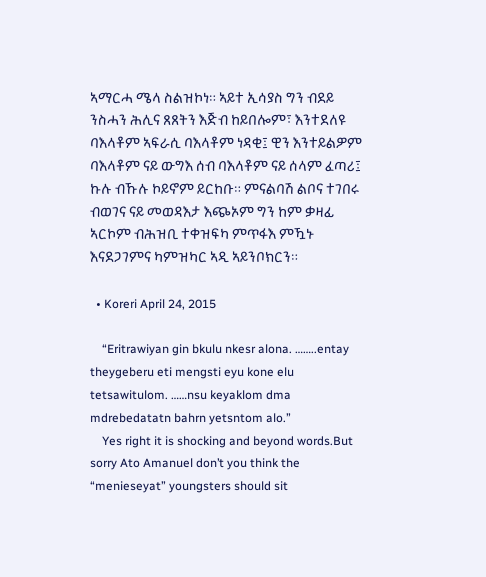ኣማርሓ ሜላ ስልዝኮነ። ኣይተ ኢሳያስ ግን ብደይ ንስሓን ሕሊና ጸጸትን እጅብ ከይበሎም፣ እንተደለዩ ባእላቶም ኣፍራሲ ባእላቶም ነዳቂ፤ ዊን እንተይልዎም ባእላቶም ናይ ውግእ ሰብ ባእላቶም ናይ ሰላም ፈጣሪ፤ ኩሉ ብኹሉ ኮይኖም ይርከቡ። ምናልባሽ ልቦና ተገበሩ ብወገና ናይ መወዳእታ እጭኦም ግን ከም ቃዛፊ ኣርኮም ብሕዝቢ ተቀዝፍካ ምጥፋእ ምዃኑ እናደጋገምና ካምዝካር ኣዲ ኣይንቦክርን።

  • Koreri April 24, 2015

    “Eritrawiyan gin bkulu nkesr alona. ……..entay theygeberu eti mengsti eyu kone elu tetsawitulom. ……nsu keyaklom dma mdrebedatatn bahrn yetsntom alo.”
    Yes right it is shocking and beyond words.But sorry Ato Amanuel don’t you think the “menieseyat” youngsters should sit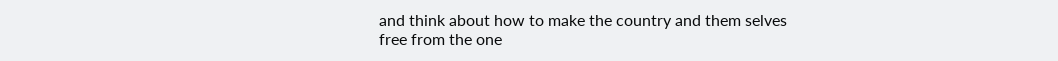and think about how to make the country and them selves free from the one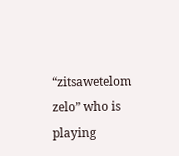“zitsawetelom zelo” who is playing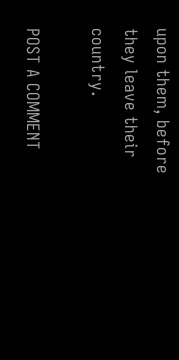upon them, before they leave their country.

POST A COMMENT